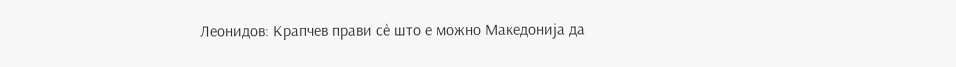Леонидов: Крапчев прави сѐ што е можно Македонија да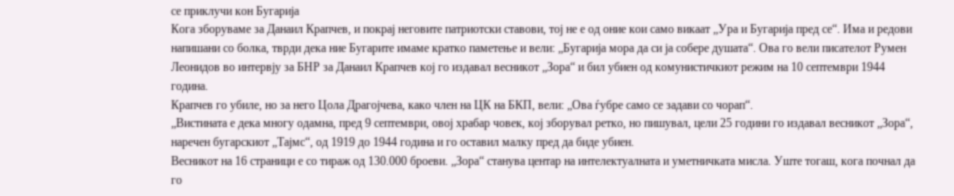се приклучи кон Бугарија
Кога зборуваме за Данаил Крапчев, и покрај неговите патриотски ставови, тој не е од оние кои само викаат „Ура и Бугарија пред се“. Има и редови напишани со болка, тврди дека ние Бугарите имаме кратко паметење и вели: „Бугарија мора да си ја собере душата“. Ова го вели писателот Румен Леонидов во интервју за БНР за Данаил Крапчев кој го издавал весникот „Зора“ и бил убиен од комунистичкиот режим на 10 септември 1944 година.
Крапчев го убиле, но за него Цола Драгојчева, како член на ЦК на БКП, вели: „Ова ѓубре само се задави со чорап“.
„Вистината е дека многу одамна, пред 9 септември, овој храбар човек, кој зборувал ретко, но пишувал, цели 25 години го издавал весникот „Зора“, наречен бугарскиот „Тајмс“, од 1919 до 1944 година и го оставил малку пред да биде убиен.
Весникот на 16 страници е со тираж од 130.000 броеви. „Зора“ станува центар на интелектуалната и уметничката мисла. Уште тогаш, кога почнал да го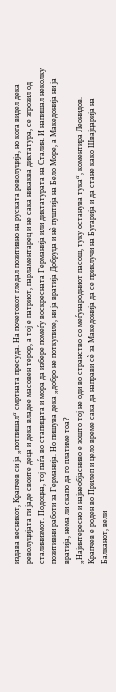издава весникот, Крапчев си ја „потпишал“ смртната пресуда. На почетокот гледал позитивно на руската револуција, но кога видел дека револуцијата ги јаде своите деца и дека владее масовен терор, а тој е патриот, парламентарец и не сака никаква диктатура, се згрозил од сталинизмот. Подоцна, тој паѓа во стапицата и мора да избере помеѓу воскресната Германија или диктатурата на Сталин. И напишал неколку позитивни работи за Германија. Но пишува дека „добро не поткупиле, ни ја вратија Добруџа и нѐ пуштија на Бело Море, а Македонија ни ја вратија, нема ли скапо да го платиме тоа?
„Најинтересно и најнеобјасниво е зошто тој не оди во странство со меѓународниот пасош, туку останува тука“, коментира Леонидов.
Крапчев е роден во Прилеп и цело време сака да направи сѐ за Македонија да се приклучи на Бугарија и да стане како Швајцарија на Балканот, вели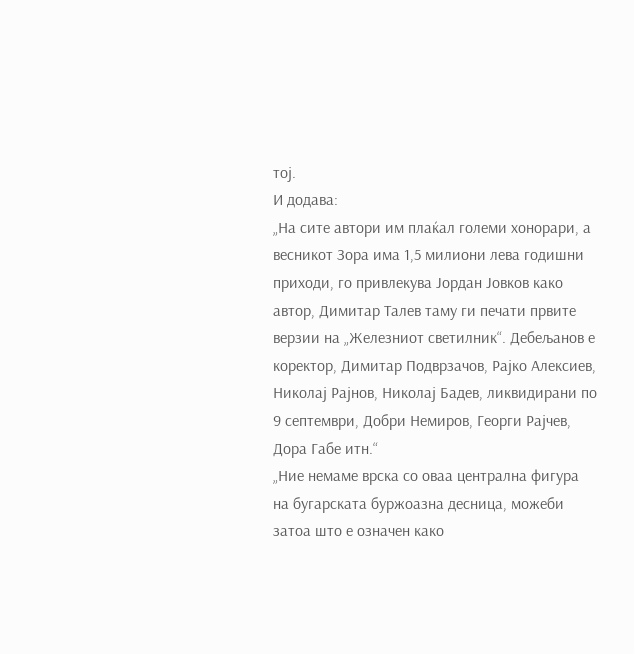тој.
И додава:
„На сите автори им плаќал големи хонорари, а весникот Зора има 1,5 милиони лева годишни приходи, го привлекува Јордан Јовков како автор, Димитар Талев таму ги печати првите верзии на „Железниот светилник“. Дебељанов е коректор, Димитар Подврзачов, Рајко Алексиев, Николај Рајнов, Николај Бадев, ликвидирани по 9 септември, Добри Немиров, Георги Рајчев, Дора Габе итн.“
„Ние немаме врска со оваа централна фигура на бугарската буржоазна десница, можеби затоа што е означен како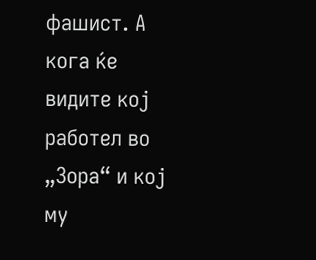фашист. А кога ќе видите кој работел во „Зора“ и кој му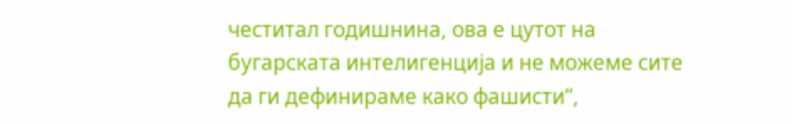честитал годишнина, ова е цутот на бугарската интелигенција и не можеме сите да ги дефинираме како фашисти“,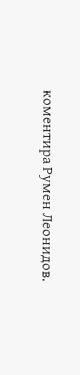коментира Румен Леонидов.